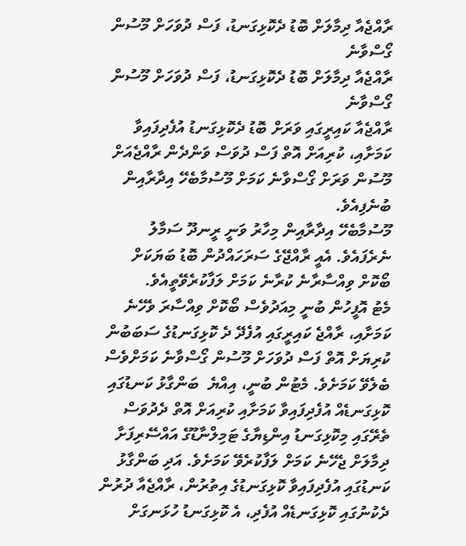ރާއްޖެއާ ދިމާލަށް ބޮޑު ދެކޮޅިގަނޑު، ފަސް ދުވަހަށް މޫސުން ގޯސްވާނެ
ރާއްޖެއާ ދިމާލަށް ބޮޑު ދެކޮޅިގަނޑު، ފަސް ދުވަހަށް މޫސުން ގޯސްވާނެ
ރާއްޖެއާ ކައިރީގައި ވަރަށް ބޮޑު ދެކޮޅިގަނޑު އުފެދިފައިވާ ކަމަށާއި، ކުރިއަށް އޮތް ފަސް ދުވަސް ވަންދެން ރާއްޖެއަށް މޫސުން ވަރަށް ގޯސްވާނެ ކަމަށް މޫސުމާބެހޭ އިދާރާއިން ބުނެފިއެވެ.
މޫސުމާބެހޭ އިދާރާއިން މިހާރު ވަނީ ރީނދޫ ސަމާލު ނެރެފައެވެ. އެއީ ރާއްޖޭގެ ސަރަހައްދުން ބޮޑު ބަޔަކަށް ބޯކޮށް ވިއްސާރާނެ ކުރާނެ ކަމަށް ލަފާކުރެވޭތީއެވެ.
މެޓު އޮފީހުން ބުނީ މިއަދުވެސް ބޯކޮށް ވިއްސާރަ ވެހޭނެ ކަމަށާއި، ރާއްޖެ ކައިރީގައި އުފެދޭ ދެ ކޮޅިގަނޑުގެ ސަބަބުން ކުރިޔަށް އޮތް ފަސް ދުވަހަށް މޫސުން ގޯސްވާނެ ކަމަށްވެސް ބެލެވޭ ކަމަށެވެ. މެޓުން ބުނީ، އިއްޔެ  ބަންގާޅު ކަނޑުގައި ކޮޅިގަނޑެއް އުފެދިފައިވާ ކަމަށާއި ކުރިއަށް އޮތް ދެދުވަސް ތެރޭގައި މިކޮޅިގަނޑު އިންޑިޔާގެ ޓަމިލްނާޑޫގެ އައްސޭރިފަށާ ދިމާލަށް ޖެހޭނެ ކަމަށް ލަފާކުރެވޭ ކަމަށެވެ. އަދި ބަންގާޅު ކަނޑުގައި އުފެދިފައިވާ ކޮޅިގަނޑުގެ އިތުރުން، ރާއްޖެއާ ދުރުން ދެކުނުގައި ކޮޅިގަނޑެއް އުފެދި، އެ ކޮޅިގަނޑު ހުޅަނގަށް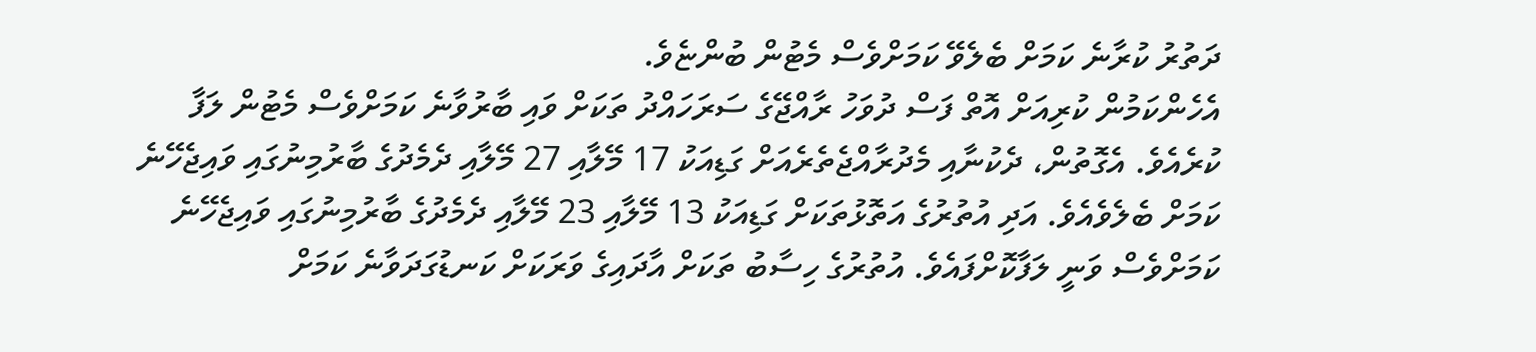ދަތުރު ކުރާނެ ކަމަށް ބެލެވޭ ކަމަށްވެސް މެޓުން ބުންޏެވެ.
އެހެންކަމުން ކުރިއަށް އޮތް ފަސް ދުވަހު ރާއްޖޭގެ ސަރަހައްދު ތަކަށް ވައި ބާރުވާނެ ކަމަށްވެސް މެޓުން ލަފާ ކުރެއެވެ. އެގޮތުން، ދެކުނާއި މެދުރާއްޖެތެރެއަށް ގަޑިއަކު 17 މޭލާއި 27 މޭލާއި ދެމެދުގެ ބާރުމިނުގައި ވައިޖެހޭނެ ކަމަށް ބެލެވެއެވެ. އަދި އުތުރުގެ އަތޮޅުތަކަށް ގަޑިއަކު 13 މޭލާއި 23 މޭލާއި ދެމެދުގެ ބާރުމިނުގައި ވައިޖެހޭނެ ކަމަށްވެސް ވަނީ ލަފާކޮށްފައެވެ. އުތުރުގެ ހިސާބު ތަކަށް އާދައިގެ ވަރަކަށް ކަނޑުގަދަވާނެ ކަމަށް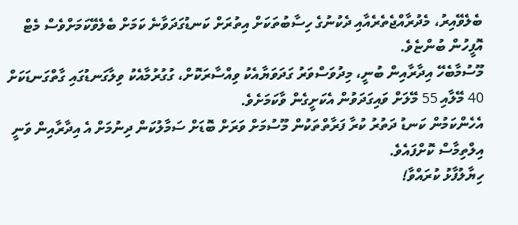ބެލެވޭއިރު، މެދުރާއްޖެތެރެއާއި ދެކުނުގެ ހިސާބުތަކަށް އިތުރަށް ކަނޑުގަދަވާނެ ކަމަށް ބެލެވޭކަމަށްވެސް މެޓް އޮފީހުން ބުންޏެވެ.
މޫސުމާބެހޭ އިދާރާއިން ބުނީ، މިދުވަސްވަރު ގަދަވަޔާއެކު ވިއްސާރަކޮށް، ގުގުރުމާއެކު ވިލާގަނޑުގައި ގާތްގަނޑަކަށް 40 މޭލާއި 55 މޭލަށް ވައިގަދަވުން އެކަށީގެން ވާކަމަށެވެ.
އެހެންކަމުން ކަނޑު ދަތުރު ކުރާ ފަރާތްތަކުން މޫސުމަށް ވަރަށް ބޮޑަށް ސަމާލުކަން ދިނުމަށް އެ އިދާރާއިން ވަނީ އިލްތިމާސް ކޮށްފައެވެ.
ހިޔާލުފާޅު ކުރައްވާ!